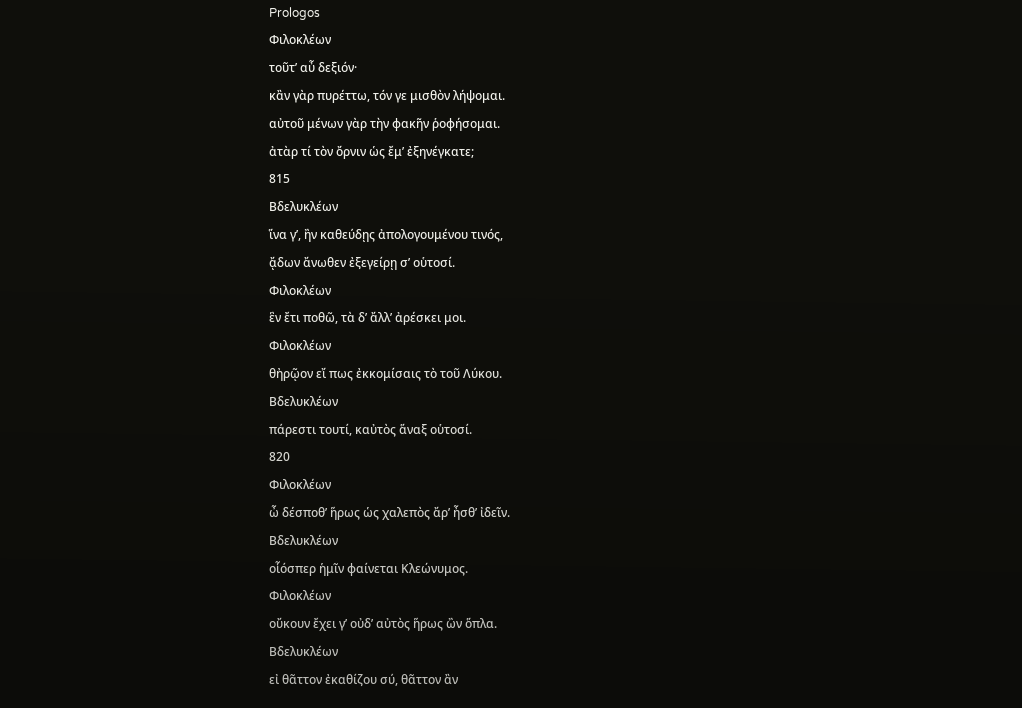Prologos
Φιλοκλέων
τοῦτʼ αὖ δεξιόν·
κἂν γὰρ πυρέττω, τόν γε μισθὸν λήψομαι.
αὐτοῦ μένων γὰρ τὴν φακῆν ῥοφήσομαι.
ἀτὰρ τί τὸν ὄρνιν ὡς ἔμʼ ἐξηνέγκατε;
815
Βδελυκλέων
ἵνα γʼ, ἢν καθεύδῃς ἀπολογουμένου τινός,
ᾄδων ἄνωθεν ἐξεγείρῃ σʼ οὑτοσί.
Φιλοκλέων
ἓν ἔτι ποθῶ, τὰ δʼ ἄλλʼ ἀρέσκει μοι.
Φιλοκλέων
θἠρῷον εἴ πως ἐκκομίσαις τὸ τοῦ Λύκου.
Βδελυκλέων
πάρεστι τουτί, καὐτὸς ἅναξ οὑτοσί.
820
Φιλοκλέων
ὦ δέσποθʼ ἥρως ὡς χαλεπὸς ἄρʼ ἦσθʼ ἰδεῖν.
Βδελυκλέων
οἷόσπερ ἡμῖν φαίνεται Κλεώνυμος.
Φιλοκλέων
οὔκουν ἔχει γʼ οὐδʼ αὐτὸς ἥρως ὢν ὅπλα.
Βδελυκλέων
εἰ θᾶττον ἐκαθίζου σύ, θᾶττον ἂν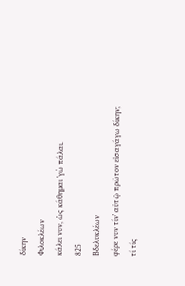δίκην
Φιλοκλέων
κάλει νυν, ὡς κάθημαι ʼγὼ πάλαι.
825
Βδελυκλέων
φέρε νυν τίνʼ αὐτῷ πρῶτον εἰσαγάγω δίκην;
τί τίς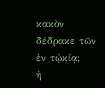κακὸν δέδρακε τῶν ἐν τᾠκίᾳ;
ἡ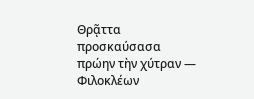Θρᾷττα προσκαύσασα πρώην τὴν χύτραν —
Φιλοκλέων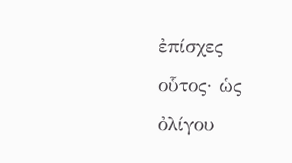ἐπίσχες οὗτος· ὡς ὀλίγου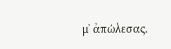μʼ ἀπώλεσας.